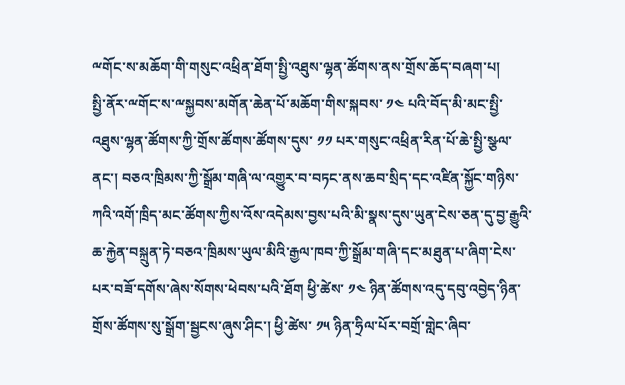ྋགོང་ས་མཆོག་གི་གསུང་འཕྲིན་ཐོག་སྤྱི་འཐུས་ལྷན་ཚོགས་ནས་གྲོས་ཆོད་བཞག་པ།
སྤྱི་ནོར་ྋགོང་ས་ྋསྐྱབས་མགོན་ཆེན་པོ་མཆོག་གིས་སྐབས་ ༡༤ པའི་བོད་མི་མང་སྤྱི་འཐུས་ལྷན་ཚོགས་ཀྱི་གྲོས་ཚོགས་ཚོགས་དུས་ ༡༡ པར་གསུང་འཕྲིན་རིན་པོ་ཆེ་སྤྱི་སྩལ་ནང་། བཅའ་ཁྲིམས་ཀྱི་སྒྲོམ་གཞི་ལ་འགྱུར་བ་བཏང་ནས་ཆབ་སྲིད་དང་འཛིན་སྐྱོང་གཉིས་ཀའི་འགོ་ཁྲིད་མང་ཚོགས་ཀྱིས་འོས་འདེམས་བྱས་པའི་མི་སྣས་དུས་ཡུན་ངེས་ཅན་དུ་བྱ་རྒྱུའི་ཆ་རྐྱེན་བསྐྲུན་ཏེ་བཅའ་ཁྲིམས་ཡུལ་མིའི་རྒྱལ་ཁབ་ཀྱི་སྒྲོམ་གཞི་དང་མཐུན་པ་ཞིག་ངེས་པར་བཟོ་དགོས་ཞེས་སོགས་ཕེབས་པའི་ཐོག ཕྱི་ཚེས་ ༡༤ ཉིན་ཚོགས་འདུ་དབུ་འབྱེད་ཉིན་གྲོས་ཚོགས་སུ་སྒྲོག་སྦྱངས་ཞུས་ཤིང་། ཕྱི་ཚེས་ ༡༥ ཉིན་ཧྲིལ་པོར་བགྲོ་གླེང་ཞིབ་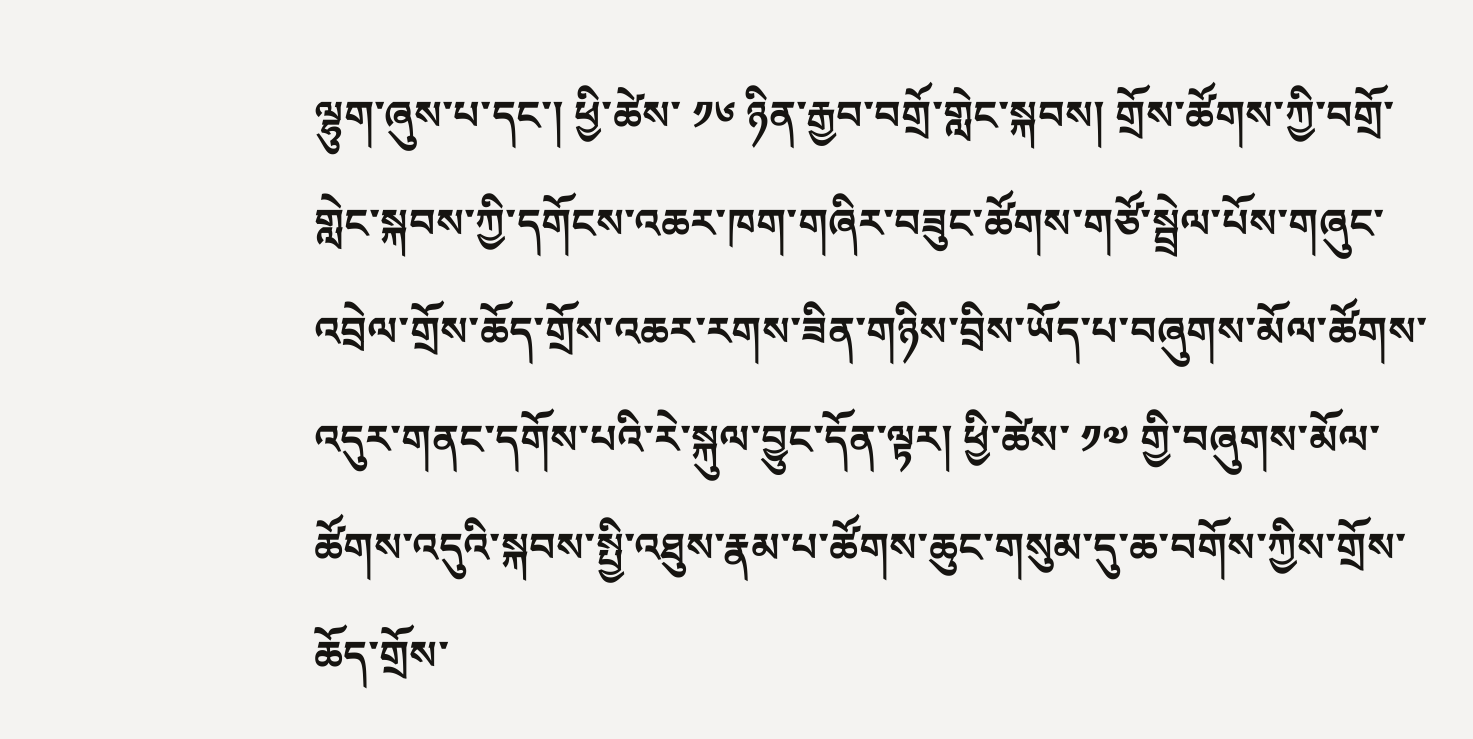ལྷུག་ཞུས་པ་དང་། ཕྱི་ཚེས་ ༡༦ ཉིན་རྒྱབ་བགྲོ་གླེང་སྐབས། གྲོས་ཚོགས་ཀྱི་བགྲོ་གླེང་སྐབས་ཀྱི་དགོངས་འཆར་ཁག་གཞིར་བཟུང་ཚོགས་གཙོ་སྦྲེལ་པོས་གཞུང་འབྲེལ་གྲོས་ཆོད་གྲོས་འཆར་རགས་ཟིན་གཉིས་བྲིས་ཡོད་པ་བཞུགས་མོལ་ཚོགས་འདུར་གནང་དགོས་པའི་རེ་སྐུལ་བྱུང་དོན་ལྟར། ཕྱི་ཚེས་ ༡༧ གྱི་བཞུགས་མོལ་ཚོགས་འདུའི་སྐབས་སྤྱི་འཐུས་རྣམ་པ་ཚོགས་ཆུང་གསུམ་དུ་ཆ་བགོས་ཀྱིས་གྲོས་ཆོད་གྲོས་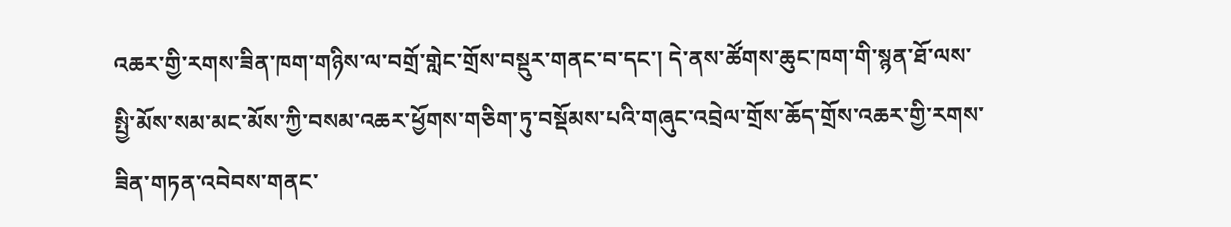འཆར་གྱི་རགས་ཟིན་ཁག་གཉིས་ལ་བགྲོ་གླེང་གྲོས་བསྡུར་གནང་བ་དང་། དེ་ནས་ཚོགས་ཆུང་ཁག་གི་སྙན་ཐོ་ལས་སྤྱི་མོས་སམ་མང་མོས་ཀྱི་བསམ་འཆར་ཕྱོགས་གཅིག་ཏུ་བསྡོམས་པའི་གཞུང་འབྲེལ་གྲོས་ཆོད་གྲོས་འཆར་གྱི་རགས་ཟིན་གཏན་འབེབས་གནང་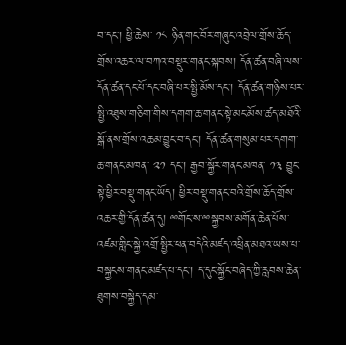བ་དང་། ཕྱི་ཆེས་ ༡༨ ཉིན་གང་བོར་གཞུང་འབྲེལ་གྲོས་ཆོད་གྲོས་འཆར་ལ་བཀའ་བསྡུར་གནང་སྐབས། དོན་ཚན་བཞི་ལས་དོན་ཚན་དང་པོ་དང་བཞི་པར་སྤྱི་མོས་དང་། དོན་ཚན་གཉིས་པར་སྤྱི་འཐུས་གཅིག་གིས་དགག་ཆ་གནང་སྟེ་མང་མོས་ཚད་མཐོའི་སྒོ་ནས་གྲོས་འཆམ་བྱུང་བ་དང་། དོན་ཚན་གསུམ་པར་དགག་ཆ་གནང་མཁན་ ༢༡ དང་། རྒྱབ་སྐྱོར་གནང་མཁན་ ༡༣ བྱུང་སྟེ་ཕྱིར་བསྡུ་གནང་ཡོད། ཕྱིར་བསྡུ་གནང་བའི་གྲོས་ཆོད་གྲོས་འཆར་གྱི་དོན་ཚན་དུ། ྋགོང་ས་ྋསྐྱབས་མགོན་ཆེན་པོས་འཛམ་གླིང་སྐྱེ་འགྲོ་སྤྱིར་ཕན་བདེའི་མཛད་འཕྲིན་མཐའ་ཡས་པ་བསྐྱངས་གནང་མཛད་པ་དང་། ད་དུང་སྐྱོང་བཞེད་ཀྱི་རླབས་ཆེན་ཐུགས་བསྐྱེད་དམ་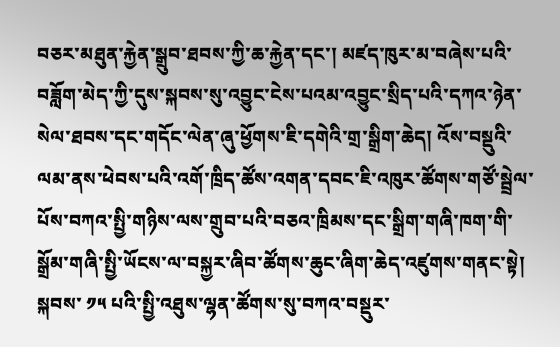བཅར་མཐུན་རྐྱེན་སྒྲུབ་ཐབས་ཀྱི་ཆ་རྐྱེན་དང་། མཛད་ཁུར་མ་བཞེས་པའི་བཟློག་མེད་ཀྱི་དུས་སྐབས་སུ་འབྱུང་ངེས་པའམ་འབྱུང་སྲིད་པའི་དཀའ་ཉེན་སེལ་ཐབས་དང་གདོང་ལེན་ཞུ་ཕྱོགས་ཇི་དགེའི་གྲ་སྒྲིག་ཆེད། འོས་བསྡུའི་ལམ་ནས་ཕེབས་པའི་འགོ་ཁྲིད་ཚོས་འགན་དབང་ཇི་འཁུར་ཚོགས་གཙོ་སྦྲེལ་པོས་བཀའ་སྤྱི་གཉིས་ལས་གྲུབ་པའི་བཅའ་ཁྲིམས་དང་སྒྲིག་གཞི་ཁག་གི་སྒྲོམ་གཞི་སྤྱི་ཡོངས་ལ་བསྐྱར་ཞིབ་ཚོགས་ཆུང་ཞིག་ཆེད་འཛུགས་གནང་སྟེ། སྐབས་ ༡༥ པའི་སྤྱི་འཐུས་ལྷན་ཚོགས་སུ་བཀའ་བསྡུར་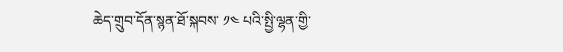ཆེད་གྲུབ་དོན་སྙན་ཐོ་སྐབས་ ༡༤ པའི་སྤྱི་ལྷན་གྱི་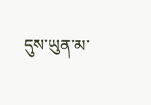དུས་ཡུན་མ་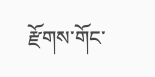རྫོགས་གོང་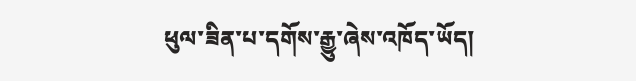ཕུལ་ཟིན་པ་དགོས་རྒྱུ་ཞེས་འཁོད་ཡོད།